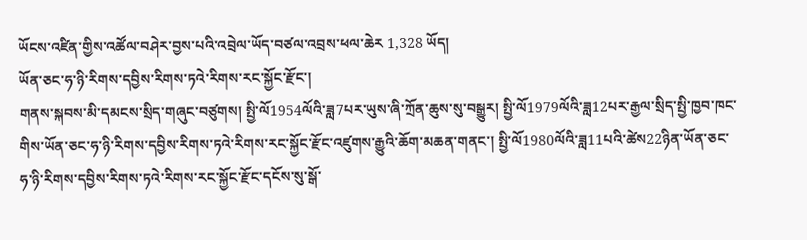ཡོངས་འཛིན་གྱིས་འཚོལ་བཤེར་བྱས་པའི་འབྲེལ་ཡོད་བཙལ་འབྲས་ཕལ་ཆེར 1,328 ཡོད།
ཡོན་ཅང་ཧ་ཉི་རིགས་དབྱིས་རིགས་ཏའེ་རིགས་རང་སྐྱོང་རྫོང་།
གནས་སྐབས་མི་དམངས་སྲིད་གཞུང་བཙུགས། སྤྱི་ལོ1954ལོའི་ཟླ7པར་ཡུས་ཞི་ཀྲོན་ཆུས་སུ་བསྒྱུར། སྤྱི་ལོ1979ལོའི་ཟླ12པར་རྒྱལ་སྲིད་སྤྱི་ཁྱབ་ཁང་གིས་ཡོན་ཅང་ཧ་ཉི་རིགས་དབྱིས་རིགས་ཏའེ་རིགས་རང་སྐྱོང་རྫོང་འཛུགས་རྒྱུའི་ཆོག་མཆན་གནང་། སྤྱི་ལོ1980ལོའི་ཟླ11པའི་ཚེས22ཉིན་ཡོན་ཅང་ཧ་ཉི་རིགས་དབྱིས་རིགས་ཏའེ་རིགས་རང་སྐྱོང་རྫོང་དངོས་སུ་སྒོ་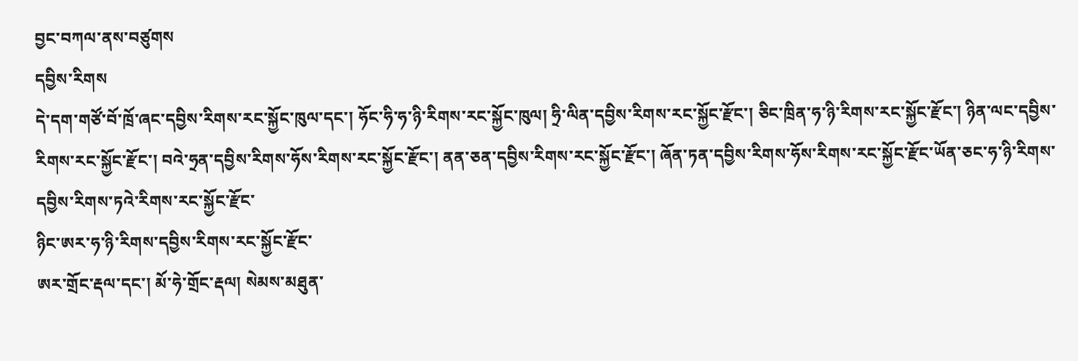བྱང་བཀལ་ནས་བཙུགས
དབྱིས་རིགས
དེ་དག་གཙོ་བོ་ཁྲོ་ཞང་དབྱིས་རིགས་རང་སྐྱོང་ཁུལ་དང་། ཧོང་ཧི་ཧ་ཉི་རིགས་རང་སྐྱོང་ཁུལ། ཧྲི་ལིན་དབྱིས་རིགས་རང་སྐྱོང་རྫོང་། ཅིང་ཁྲིན་ཧ་ཉི་རིགས་རང་སྐྱོང་རྫོང་། ཉིན་ལང་དབྱིས་རིགས་རང་སྐྱོང་རྫོང་། བའེ་ཧྲན་དབྱིས་རིགས་ཧོས་རིགས་རང་སྐྱོང་རྫོང་། ནན་ཅན་དབྱིས་རིགས་རང་སྐྱོང་རྫོང་། ཞོན་ཏན་དབྱིས་རིགས་ཧོས་རིགས་རང་སྐྱོང་རྫོང་ཡོན་ཅང་ཧ་ཉི་རིགས་དབྱིས་རིགས་ཏའེ་རིགས་རང་སྐྱོང་རྫོང་
ཉིང་ཨར་ཧ་ཉི་རིགས་དབྱིས་རིགས་རང་སྐྱོང་རྫོང་
ཨར་གྲོང་རྡལ་དང་། མོ་ཧེ་གྲོང་རྡལ། སེམས་མཐུན་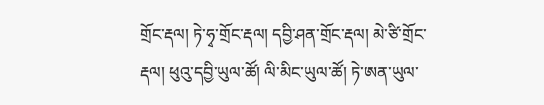གྲོང་རྡལ། ཏེ་ཧྭ་གྲོང་རྡལ། དབྱི་ཤན་གྲོང་རྡལ། མེ་ཙི་གྲོང་རྡལ། ཕུའུ་དབྱི་ཡུལ་ཚོ། ལི་མིང་ཡུལ་ཚོ། ཏེ་ཨན་ཡུལ་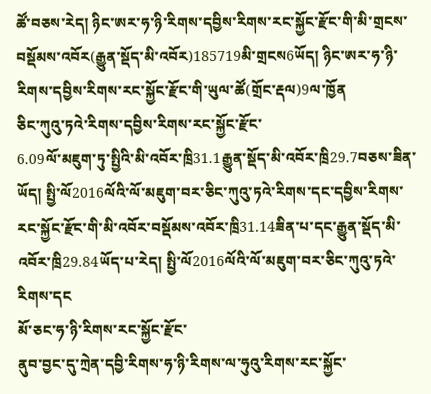ཚོ་བཅས་རེད། ཉིང་ཨར་ཧ་ཉི་རིགས་དབྱིས་རིགས་རང་སྐྱོང་རྫོང་གི་མི་གྲངས་བསྡོམས་འབོར(རྒྱུན་སྡོད་མི་འབོར)185719མི་གྲངས6ཡོད། ཉིང་ཨར་ཧ་ཉི་རིགས་དབྱིས་རིགས་རང་སྐྱོང་རྫོང་གི་ཡུལ་ཚོ(གྲོང་རྡལ)9ལ་ཁྱོན
ཅིང་ཀུའུ་ཏའེ་རིགས་དབྱིས་རིགས་རང་སྐྱོང་རྫོང་
6.09ལོ་མཇུག་ཏུ་སྤྱིའི་མི་འབོར་ཁྲི31.1རྒྱུན་སྡོད་མི་འབོར་ཁྲི29.7བཅས་ཟིན་ཡོད། སྤྱི་ལོ2016ལོའི་ལོ་མཇུག་བར་ཅིང་ཀུའུ་ཏའེ་རིགས་དང་དབྱིས་རིགས་རང་སྐྱོང་རྫོང་གི་མི་འབོར་བསྡོམས་འབོར་ཁྲི31.14ཟིན་པ་དང་རྒྱུན་སྡོད་མི་འབོར་ཁྲི29.84ཡོད་པ་རེད། སྤྱི་ལོ2016ལོའི་ལོ་མཇུག་བར་ཅིང་ཀུའུ་ཏའེ་རིགས་དང
མོ་ཅང་ཧ་ཉི་རིགས་རང་སྐྱོང་རྫོང་
ནུབ་བྱང་དུ་ཀྲེན་དབྱི་རིགས་ཧ་ཉི་རིགས་ལ་ཧུའུ་རིགས་རང་སྐྱོང་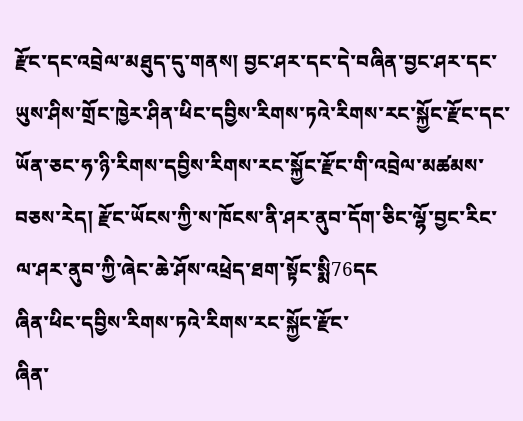རྫོང་དང་འབྲེལ་མཐུད་དུ་གནས། བྱང་ཤར་དང་དེ་བཞིན་བྱང་ཤར་དང་ཡུས་ཤིས་གྲོང་ཁྱེར་ཤིན་ཕིང་དབྱིས་རིགས་ཏའེ་རིགས་རང་སྐྱོང་རྫོང་དང་ཡོན་ཅང་ཧ་ཉི་རིགས་དབྱིས་རིགས་རང་སྐྱོང་རྫོང་གི་འབྲེལ་མཚམས་བཅས་རེད། རྫོང་ཡོངས་ཀྱི་ས་ཁོངས་ནི་ཤར་ནུབ་དོག་ཅིང་ལྷོ་བྱང་རིང་ལ་ཤར་ནུབ་ཀྱི་ཞེང་ཆེ་ཤོས་འཕྲེད་ཐག་སྟོང་སྨི76དང
ཞིན་ཕིང་དབྱིས་རིགས་ཏའེ་རིགས་རང་སྐྱོང་རྫོང་
ཞིན་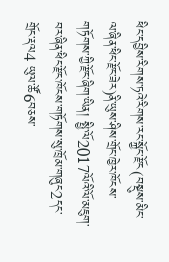ཕིང་དབྱིས་རིགས་ཏའེ་རིགས་རང་སྐྱོང་རྫོང(བསྡུས་མིང་ལ་ཞིན་ཕིང་རྫོང་ཟེར)ནི་ཡུས་ཤིས་གྲོང་ཁྱེར་ཁོངས་གཏོགས་ཀྱི་རྫོང་ཞིག་ཡིན། སྤྱི་ལོ2017ལོའི་ལོ་མཇུག་བར་ཞིན་ཕིང་རྫོང་ཁོངས་གཏོགས་སུ་ཁྲོམ་གཞུང2དང་གྲོང་རྡལ4 ཡུལ་ཚོ6བཅས་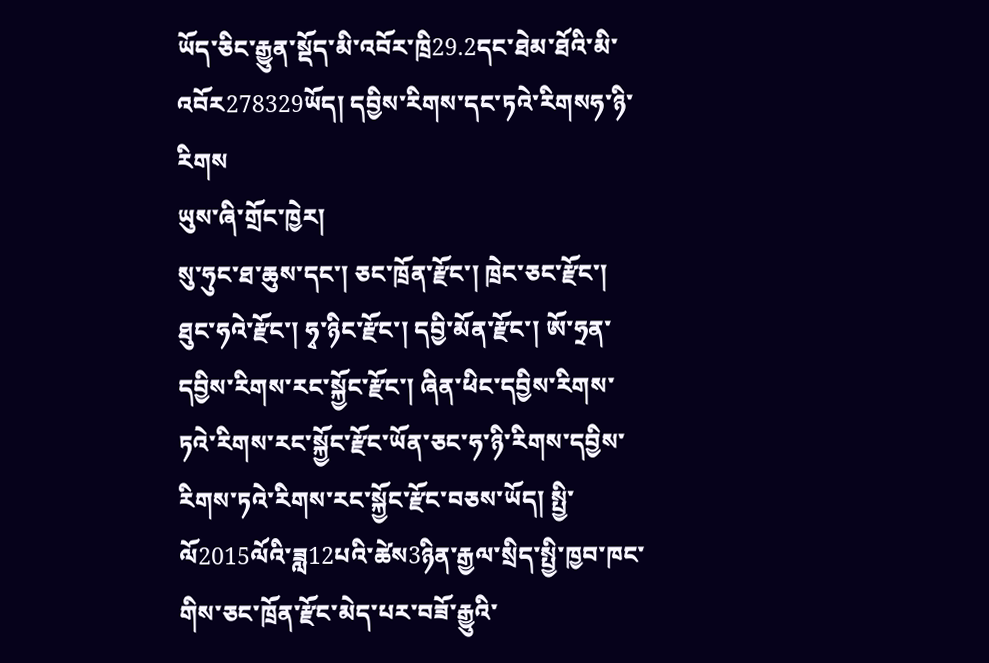ཡོད་ཅིང་རྒྱུན་སྡོད་མི་འབོར་ཁྲི29.2དང་ཐེམ་ཐོའི་མི་འབོར278329ཡོད། དབྱིས་རིགས་དང་ཏའེ་རིགསཧ་ཉི་རིགས
ཡུས་ཞི་གྲོང་ཁྱེར།
སུ་ཧུང་ཐ་ཆུས་དང་། ཅང་ཁྲོན་རྫོང་། ཁྲེང་ཅང་རྫོང་། ཐུང་ཧའེ་རྫོང་། ཧྭ་ཉིང་རྫོང་། དབྱི་མོན་རྫོང་། ཨོ་ཧྲན་དབྱིས་རིགས་རང་སྐྱོང་རྫོང་། ཞིན་ཕིང་དབྱིས་རིགས་ཏའེ་རིགས་རང་སྐྱོང་རྫོང་ཡོན་ཅང་ཧ་ཉི་རིགས་དབྱིས་རིགས་ཏའེ་རིགས་རང་སྐྱོང་རྫོང་བཅས་ཡོད། སྤྱི་ལོ2015ལོའི་ཟླ12པའི་ཚེས3ཉིན་རྒྱལ་སྲིད་སྤྱི་ཁྱབ་ཁང་གིས་ཅང་ཁྲོན་རྫོང་མེད་པར་བཟོ་རྒྱུའི་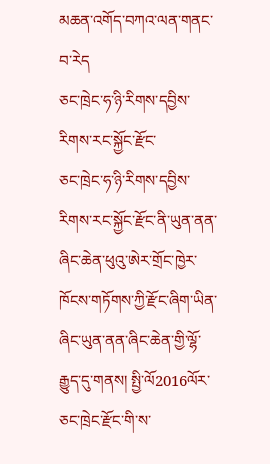མཆན་འགོད་བཀའ་ལན་གནང་བ་རེད
ཅང་ཁྲེང་ཧ་ཉི་རིགས་དབྱིས་རིགས་རང་སྐྱོང་རྫོང་
ཅང་ཁྲེང་ཧ་ཉི་རིགས་དབྱིས་རིགས་རང་སྐྱོང་རྫོང་ནི་ཡུན་ནན་ཞིང་ཆེན་ཕུའུ་ཨེར་གྲོང་ཁྱེར་ཁོངས་གཏོགས་ཀྱི་རྫོང་ཞིག་ཡིན་ཞིང་ཡུན་ནན་ཞིང་ཆེན་གྱི་ལྷོ་རྒྱུད་དུ་གནས། སྤྱི་ལོ2016ལོར་ཅང་ཁྲེང་རྫོང་གི་ས་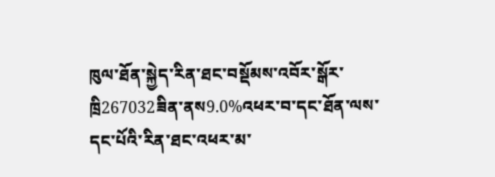ཁུལ་ཐོན་སྐྱེད་རིན་ཐང་བསྡོམས་འབོར་སྒོར་ཁྲི267032ཟིན་ནས9.0%འཕར་བ་དང་ཐོན་ལས་དང་པོའི་རིན་ཐང་འཕར་མ་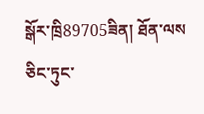སྒོར་ཁྲི89705ཟིན། ཐོན་ལས
ཅིང་ཏུང་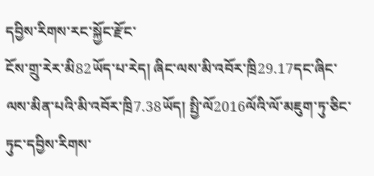དབྱིས་རིགས་རང་སྐྱོང་རྫོང་
ངོས་གྲུ་རེར་མི82ཡོད་པ་རེད། ཞིང་ལས་མི་འབོར་ཁྲི29.17དང་ཞིང་ལས་མིན་པའི་མི་འབོར་ཁྲི7.38ཡོད། སྤྱི་ལོ2016ལོའི་ལོ་མཇུག་ཏུ་ཅིང་ཏུང་དབྱིས་རིགས་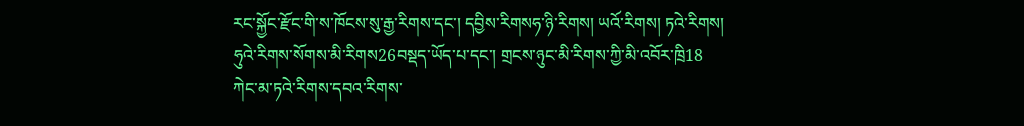རང་སྐྱོང་རྫོང་གི་ས་ཁོངས་སུ་རྒྱ་རིགས་དང་། དབྱིས་རིགསཧ་ཉི་རིགས། ཡའོ་རིགས། ཏའེ་རིགས། ཧུའེ་རིགས་སོགས་མི་རིགས26བསྡད་ཡོད་པ་དང་། གྲངས་ཉུང་མི་རིགས་ཀྱི་མི་འབོར་ཁྲི18
ཀེང་མ་ཏའེ་རིགས་དབའ་རིགས་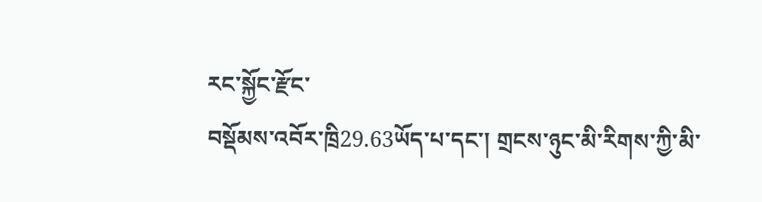རང་སྐྱོང་རྫོང་
བསྡོམས་འབོར་ཁྲི29.63ཡོད་པ་དང་། གྲངས་ཉུང་མི་རིགས་ཀྱི་མི་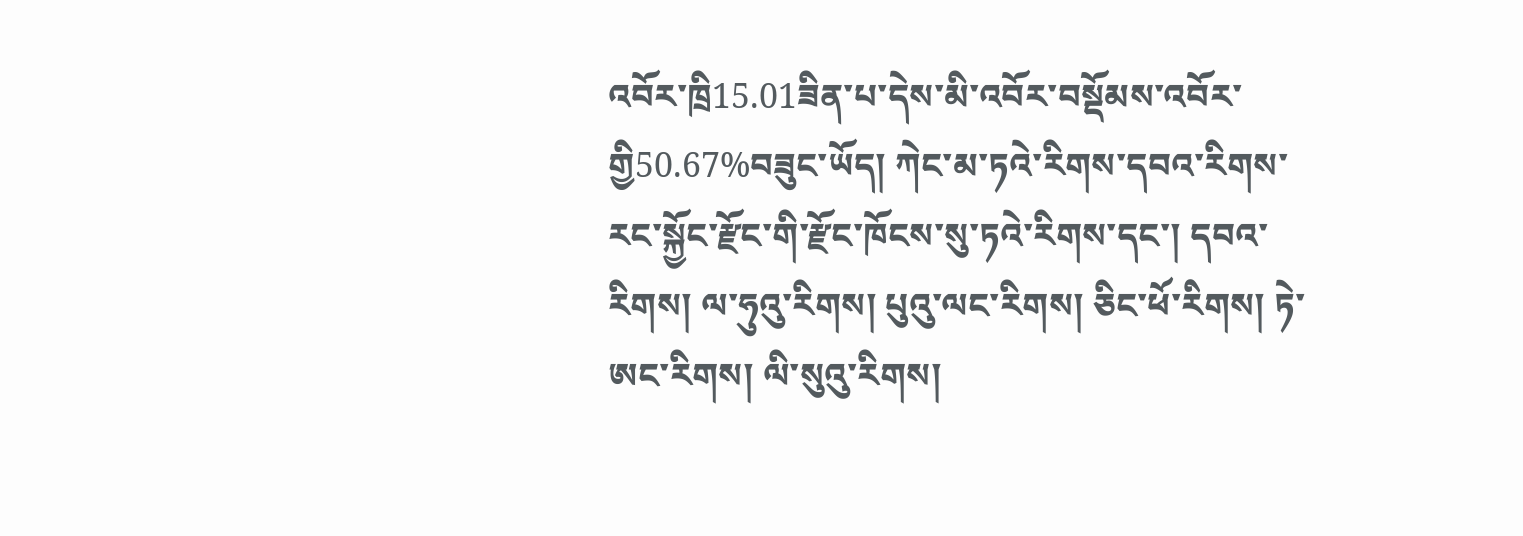འབོར་ཁྲི15.01ཟིན་པ་དེས་མི་འབོར་བསྡོམས་འབོར་གྱི50.67%བཟུང་ཡོད། ཀེང་མ་ཏའེ་རིགས་དབའ་རིགས་རང་སྐྱོང་རྫོང་གི་རྫོང་ཁོངས་སུ་ཏའེ་རིགས་དང་། དབའ་རིགས། ལ་ཧུའུ་རིགས། པུའུ་ལང་རིགས། ཅིང་ཕོ་རིགས། ཏེ་ཨང་རིགས། ལི་སུའུ་རིགས།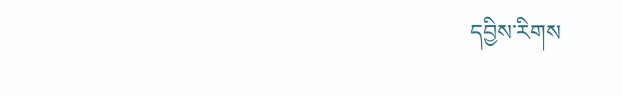དབྱིས་རིགས